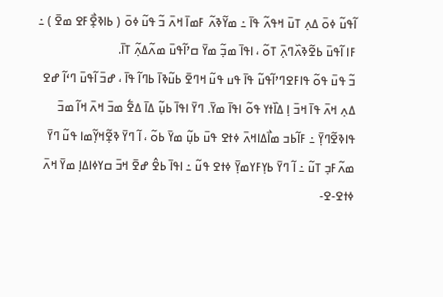ߊ߬ߟߎ߬ ߦߋ߫ ߡߍ߲ ߠߎ߫ ߞߟߍ߬ ߟߊ߫ ߸ ߘߌ߬ߢߍ߬ ߓߘߊ߫ ߞߍ߫ ߏ߬ ߟߎ߬ ߦߋ߫ ( ߕߊߢߐ߲߯ߓߐ ߘߐ߫ ) ߸ ߓߊ ߊ߬ߟߎ߫ ߕߐ߬ߢߍ߰ߣߍ߲߫ ߠߋ߬ ، ߊߟߊ߫ ߘߏ߲߬ ߘߌ߫ ߛߴߊ߬ߟߎ߫ ߘߍ߬ߡߍ߲߬ ߠߊ߫.
ߏ߬ ߟߎ߫ ߟߋ߬ ߟߊߓߐߣߴߊ߬ߟߎ߬ ߟߊ߫ ߟߎ ߟߎ߬ ߞߣߐ߫ ߕߎ߬ߢߊ߫ ߕߣߊ߬ ߟߊ߫ ، ߝߏ߫ ߊ߬ߟߎ߫ ߣߵߊ߬ ߝߐ ߡߍ߲ ߞߍ߫ ߟߊ߫ ߞߏ߫ ߊ߲ ߡߊ߰ߙߌ ߟߋ߬ ߊߟߊ߫ ߘߌ߫. ߣߌ߫ ߊߟߊ߫ ߕߎ߲߬ ߡߊ߫ ߡߐ߱ ߘߏ߫ ߞߍ߫ ߞߊ߬ ߘߏ߫ ߟߊߢߐ߬ߣߌ߲߫ ߸ ߓߊ߬ߕߏ ߘߊ߯ߡߊߞߍ߫ ߦߙߐ ߟߎ߫ ߕߎ߲߬ ߘߌ߫ ߕߋ߬ ، ߊ߬ ߣߌ߫ ߢߐ߲߬ߞߌ߲߬ߘߊ ߟߎ߬ ߣߌ߫ ߘߍ߬ߓߏ߲ ߠߎ߬ ߸ ߊ߬ ߣߌ߫ ߕߌ߲ߓߌߘߌ߲߫ ߦߙߐ ߟߎ߬ ߸ ߊߟߊ߫ ߕߐ߮ ߝߐ߫ ߞߏ߫ ߛߌߦߊߡߊ߲ ߘߌ߫ ߞߍ߫ ߦߙߐ-ߐ-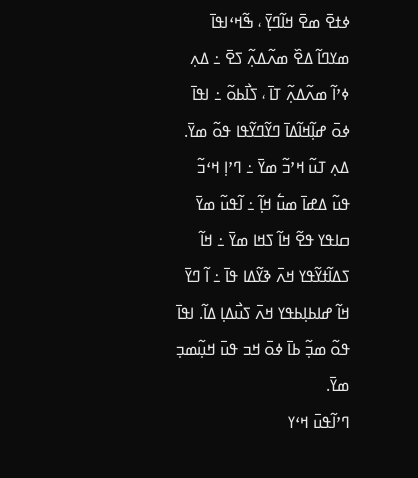ߦߙߐ߫ ߘߐ߫ ߞߊ߬ߣߌ߲߫ ، ߒ߬ߞߵߊߟߊ߫ ߘߌߣߊ߬ ߡߐ߰ ߘߍ߬ߡߍ߲߬ ߖߐ߫ ߸ ߡߍ߲ ߦߴߊ߬ ߘߍ߬ߡߍ߲߬ ߠߊ߫ ، ߖߊ߯ߕߋ߬ ߸ ߊߟߊ߫ ߦߋ߫ ߝߊ߲߬ߞߊ߬ߡߊ߫ ߣߌ߬ߣߌ߬ߟߊ ߟߋ߬ ߘߌ߫.
ߡߍ߲ ߠߎ߬ ߞߴߏ߬ ߘߌ߫ ߸ ߣߴߊ߲ ߞߵߏ߬ ߟߎ߬ ߡߝߊ߫ ߘߎ߱ ߞߊ߲߬ ߸ ߊ߬ߟߎ߬ ߘߌ߫ ߛߊߟߌ ߟߐ߬ ߞߊ߬ ߖߞߊ ߘߌ߫ ߸ ߞߊ߬ ߖߡߊ߬ߙߌ߬ߟߌ ߞߍ߫ ߢߌ߬ߡߊ ߟߊ߫ ߸ ߊ߬ ߣߌ߫ ߞߊ߬ ߝߊߕߊ߲ߕߟߌ ߞߍ߫ ߖߎ߯ߡߊ߲ ߡߊ߬. ߊߟߊ߫ ߟߋ߬ ߘߏ߲߬ ߕߊ߫ ߦߋ߫ ߞߏ ߟߎ߫ ߞߎ߲߬ߘߏ߲ ߘߌ߫.
ߣߴߊ߬ߟߎ߫ ߞߵߌ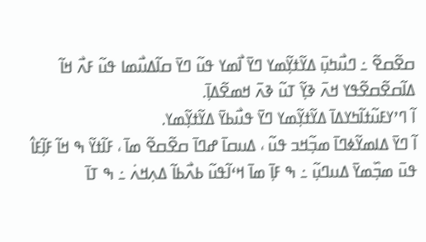ߛߐ߬ߛߐ߬ ߸ ߣߎ߯ߤߎ߲߫ ߡߌ߬ߙߌ߲߬ߘߌ ߣߌ߫ ߊ߯ߘߌ ߟߎ߬ ߣߌ߫ ߛߊ߬ߡߎ߯ߘߊ ߟߎ߬ ߓߍ߯ ߞߊ߬ ߡߊ߬ߛߐ߬ߛߐ߬ߟߌ ߞߍ߫ ߢߌ߲߬ ߠߎ߬ ߢߍ߫ ߞߘߐ߬ߡߊ߲߫.
ߊ߬ ߣߴߌߓߎ߬ߙߊ߬ߤߌߡߊ߫ ߡߌ߬ߙߌ߲߬ߘߌ ߣߌ߫ ߟߎ߯ߕߌ߫ ߡߌ߬ߙߌ߲߬ߘߌ.
ߊ߬ ߣߌ߫ ߡߊߘߌ߬ߦߣߊ߫ ߘߏ߲߬ߞߏ ߟߎ߬ ، ߡߎߛߊ߫ ߝߣߊ߫ ߛߐ߬ߛߐ߬ ߘߊ߫ ، ߓߊ߬ߙߌ߬ ߒ ߞߊ߬ ߓߊ߲߬ߓߊ߮ ߟߎ߫ ߘߏ߲߰ߘߌ߫ ߡߎߣߎ߲߬ ߸ ߒ ߓߊ߲߫ ߘߊ߫ ߞߵߊ߬ߟߎ߬ ߕߍ߯ߕߊ߬ ߡߍ߲ߞߍ߭ ߸ ߒ ߠߊ߫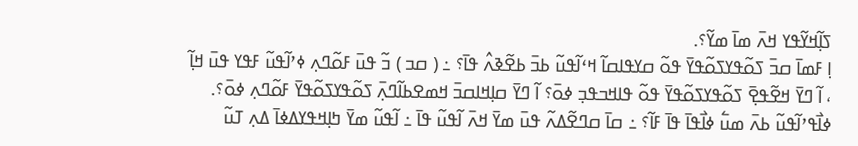ߖߊ߲߬ߞߌ߬ߟߌ ߞߍ߫ ߘߊ߫ ߘߌ߬؟.
ߊ߲ ߓߘߊ߫ ߛߏ߫ ߖߋ߬ߟߌߖߋ߬ߟߌ߫ ߟߋ߬ ߛߌߟߊߛߊ߬ ߞߵߊ߬ߟߎ߬ ߕߏ߫ ߕߐ߬ߢߍ߮ ߟߊ߫؟ ߸ ( ߛߏ ) ߏ߬ ߟߎ߫ ߓߋ߬ߣߍ߲ ߦߴߊ߬ߟߎ߬ ߓߟߌ ߟߎ߫ ߞߊ߲߬ ، ߊ߬ ߣߌ߫ ߞߐ߬ߟߐ߲߫ ߖߋ߬ߟߌߖߋ߬ߟߌ߫ ߟߋ߬ ߟߊߞߏߟߏ߲ ߦߋ߫؟ ߊ߬ ߣߌ߫ ߛߊ߲ߞߊߛߏ߫ ߞߘߐߕߊ߬ߣߍ߲߫ ߖߋ߬ߟߌߖߋ߬ߟߌ߫ ߓߋ߬ߣߍ߲ ߦߋ߫؟.
ߦߊ߯ߟߴߊ߬ߟߎ߬ ߕߍ߫ ߘߎ߱ ߦߊ߯ߟߊ߫ ߟߊ߫ ߓߊ߬؟ ߸ ߛߊ߫ ߛߣߐ߬ߡߍ߬ ߟߎ߫ ߘߌ߫ ߞߍ߫ ߊ߬ߟߎ߬ ߟߊ߫ ߸ ߊ߬ߟߎ߬ ߘߌ߫ ߤߊ߲ߞߟߌߡߦߊ߫ ߡߍ߲ ߠߎ߬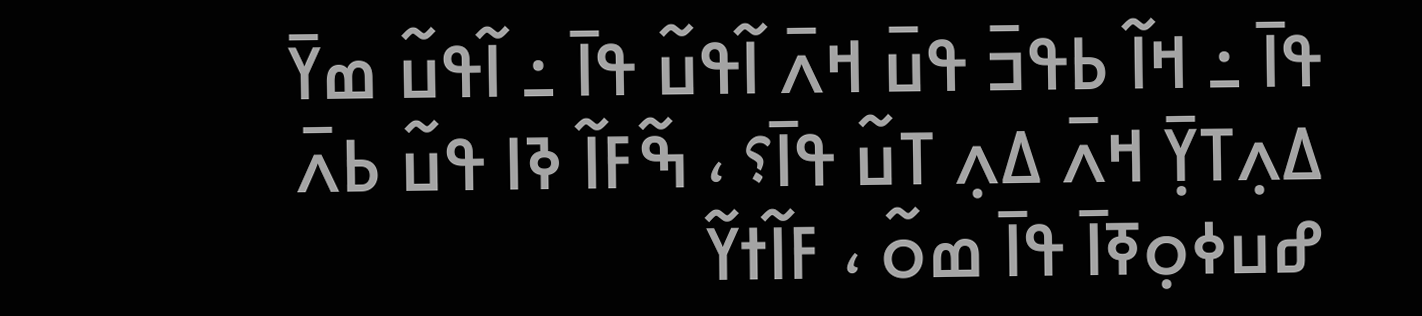ߟߊ߫ ߸ ߞߊ߬ ߕߟߏ߫ ߟߎ߫ ߞߍ߫ ߊ߬ߟߎ߬ ߟߊ߫ ߸ ߊ߬ߟߎ߬ ߘߌ߫ ߡߍ߲ߠߌ߲߫ ߞߍ߫ ߡߍ߲ ߠߎ߬ ߟߊ߫؟ ، ߒ߬ߓߊ߬ ߢߊ ߟߎ߬ ߕߍ߫ ߝߎߦߋ߲ߧߊ߫ ߟߊ߫ ߘߋ߬ ، ߓߊ߬ߙߌ߬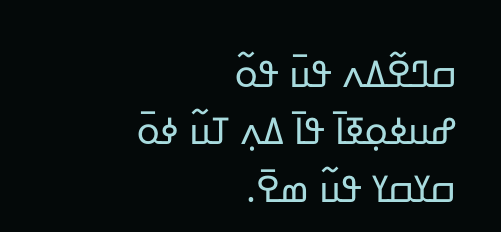ߛߣߐ߬ߡߍ ߟߎ߫ ߟߋ߬ ߝߎߦߋ߲ߧߊ߫ ߟߊ߫ ߡߍ߲ ߠߎ߬ ߦߋ߫ ߛߌߛߌ ߟߎ߬ ߘߐ߫.